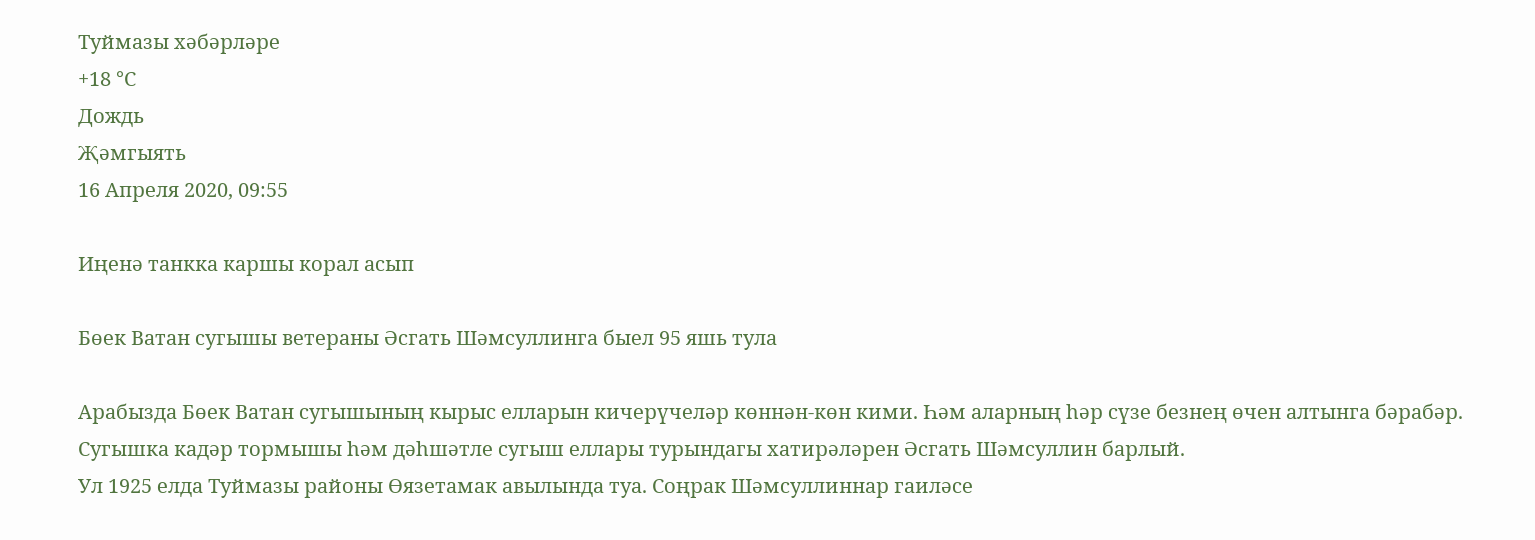Туймазы хәбәрләре
+18 °С
Дождь
Җәмгыять
16 Апреля 2020, 09:55

Иңенә танкка каршы корал асып

Бөек Ватан сугышы ветераны Әсгать Шәмсуллинга быел 95 яшь тула

Арабызда Бөек Ватан сугышының кырыс елларын кичерүчеләр көннән-көн кими. Һәм аларның һәр сүзе безнең өчен алтынга бәрабәр. Сугышка кадәр тормышы һәм дәһшәтле сугыш еллары турындагы хатирәләрен Әсгать Шәмсуллин барлый.
Ул 1925 елда Туймазы районы Өязетамак авылында туа. Соңрак Шәмсуллиннар гаиләсе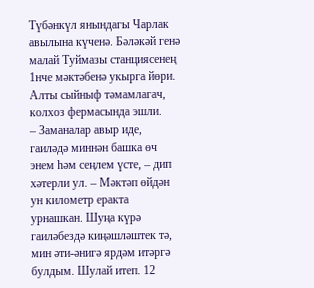Түбәнкүл янындагы Чарлак авылына күченә. Бәләкәй генә малай Туймазы станциясенең 1нче мәктәбенә укырга йөри. Алты сыйныф тәмамлагач, колхоз фермасында эшли.
– Заманалар авыр иде, гаиләдә миннән башка өч энем һәм сеңлем үсте, – дип хәтерли ул. – Мәктәп өйдән ун километр еракта урнашкан. Шуңа күрә гаиләбездә киңәшләштек тә, мин әти-әнигә ярдәм итәргә булдым. Шулай итеп. 12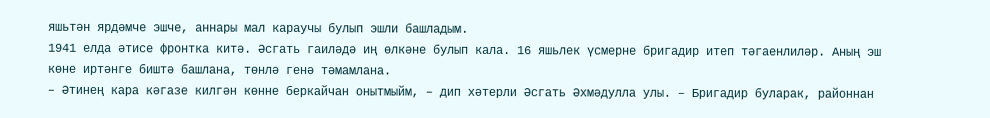яшьтән ярдәмче эшче, аннары мал караучы булып эшли башладым.
1941 елда әтисе фронтка китә. Әсгать гаиләдә иң өлкәне булып кала. 16 яшьлек үсмерне бригадир итеп тәгаенлиләр. Аның эш көне иртәнге биштә башлана, төнлә генә тәмамлана.
– Әтинең кара кәгазе килгән көнне беркайчан онытмыйм, – дип хәтерли Әсгать Әхмәдулла улы. – Бригадир буларак, районнан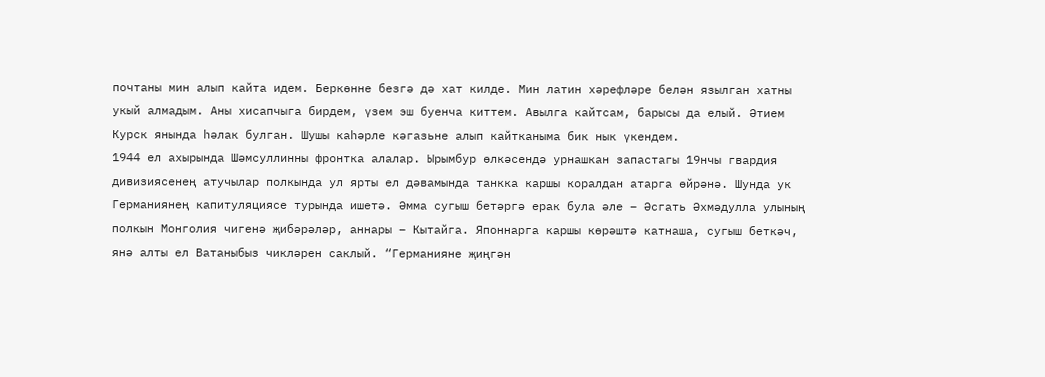почтаны мин алып кайта идем. Беркөнне безгә дә хат килде. Мин латин хәрефләре белән язылган хатны укый алмадым. Аны хисапчыга бирдем, үзем эш буенча киттем. Авылга кайтсам, барысы да елый. Әтием Курск янында һәлак булган. Шушы каһәрле кәгазьне алып кайтканыма бик нык үкендем.
1944 ел ахырында Шәмсуллинны фронтка алалар. Ырымбур өлкәсендә урнашкан запастагы 19нчы гвардия дивизиясенең атучылар полкында ул ярты ел дәвамында танкка каршы коралдан атарга өйрәнә. Шунда ук Германиянең капитуляциясе турында ишетә. Әмма сугыш бетәргә ерак була әле – Әсгать Әхмәдулла улының полкын Монголия чигенә җибәрәләр, аннары – Кытайга. Японнарга каршы көрәштә катнаша, сугыш беткәч, янә алты ел Ватаныбыз чикләрен саклый. “Германияне җиңгән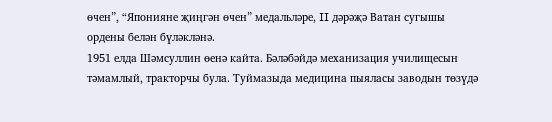өчен”, “Японияне җиңгән өчен” медальләре, II дәрәҗә Ватан сугышы ордены белән бүләкләнә.
1951 елда Шәмсуллин өенә кайта. Бәләбәйдә механизация училищесын тәмамлый, тракторчы була. Туймазыда медицина пыяласы заводын төзүдә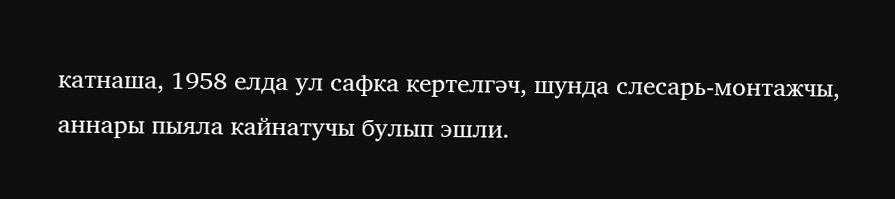катнаша, 1958 елда ул сафка кертелгәч, шунда слесарь-монтажчы, аннары пыяла кайнатучы булып эшли.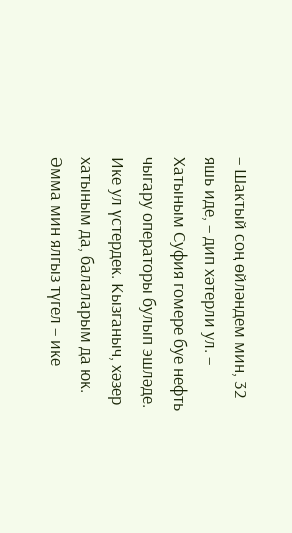– Шактый соң өйләндем мин, 32 яшь иде, – дип хәтерли ул. – Хатыным Суфия гомере буе нефть чыгару операторы булып эшләде. Ике ул үстердек. Кызганыч, хәзер хатыным да, балаларым да юк. Әмма мин ялгыз түгел – ике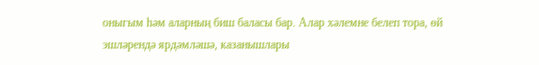оныгым һәм аларның биш баласы бар. Алар хәлемне белеп тора, өй эшләрендә ярдәмләшә, казанышлары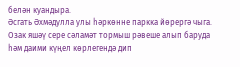белән куандыра.
Әсгать Әхмәдулла улы һәркөнне паркка йөрергә чыга. Озак яшәү сере сәламәт тормыш рәвеше алып баруда һәм даими күңел көрлегендә дип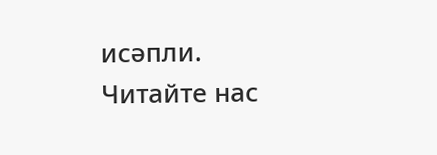исәпли.
Читайте нас